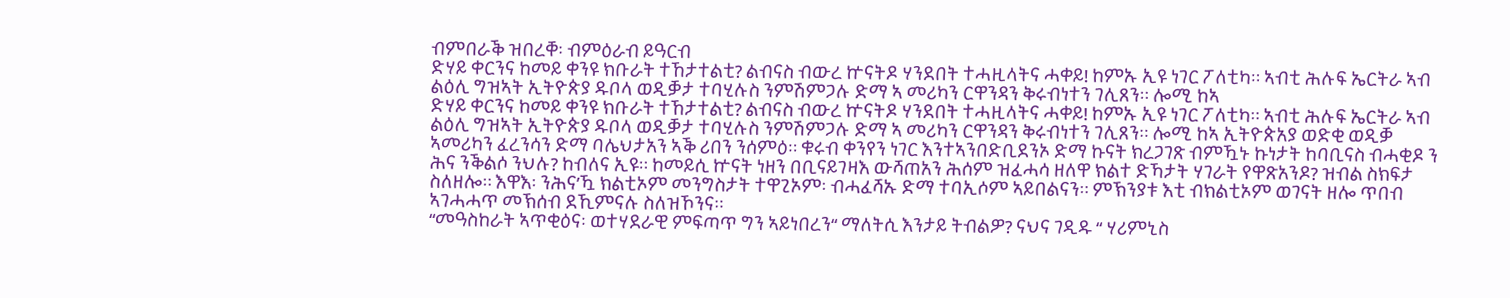ብምበራቕ ዝበረቐ፡ ብምዕራብ ይዓርብ
ድሃይ ቀርንና ከመይ ቀንዩ ክቡራት ተኸታተልቲ? ልብናስ ብውረ ኵናትዶ ሃንደበት ተሓዚላትና ሓቀይ! ከምኡ ኢዩ ነገር ፖለቲካ። ኣብቲ ሕሉፍ ኤርትራ ኣብ ልዕሊ ግዝኣት ኢትዮጵያ ዱቦላ ወዲቓታ ተባሂሉስ ንምሽምጋሉ ድማ ኣ መሪካን ርዋንዳን ቅሩብነተን ገሊጸን። ሎሚ ከኣ
ድሃይ ቀርንና ከመይ ቀንዩ ክቡራት ተኸታተልቲ? ልብናስ ብውረ ኵናትዶ ሃንደበት ተሓዚላትና ሓቀይ! ከምኡ ኢዩ ነገር ፖለቲካ። ኣብቲ ሕሉፍ ኤርትራ ኣብ ልዕሊ ግዝኣት ኢትዮጵያ ዱቦላ ወዲቓታ ተባሂሉስ ንምሽምጋሉ ድማ ኣ መሪካን ርዋንዳን ቅሩብነተን ገሊጸን። ሎሚ ከኣ ኢትዮጵአያ ወድቂ ወዲቓ ኣመሪካን ፈረንሳን ድማ ባሌህታአን ኣቕ ሪበን ንሰምዕ። ቁሩብ ቀንየን ነገር እንተኣንበድቢደንኦ ድማ ኩናት ክረጋገጽ ብምዃኑ ኩነታት ከባቢናስ ብሓቂዶ ን ሕና ንቕልሶ ንህሉ? ከብለና ኢዩ። ከመይሲ ኵናት ነዘን በቢናይገዛእ ውሻጠአን ሕሰም ዝፈሓሳ ዘለዋ ክልተ ድኻታት ሃገራት የዋጽአንዶ? ዝብል ስክፍታ ስለዘሎ። እዋእ፡ ንሕና’ዃ ክልቲኦም መንግስታት ተዋጊኦም፡ ብሓፈሻኡ ድማ ተባኢሶም ኣይበልናን። ምኽንያቱ እቲ ብክልቲኦም ወገናት ዘሎ ጥበብ ኣገሓሓጥ መኽሰብ ደኺምናሉ ስለዝኾንና።
“መዓስከራት ኣጥቂዕና፡ ወተሃደራዊ ምፍጣጥ ግን ኣይነበረን“ ማለትሲ እንታይ ትብልዎ? ናህና ገዲዱ “ ሃሪምኒስ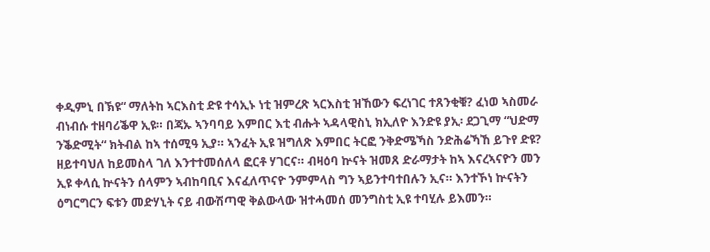ቀዲምኒ በኽዩ“ ማለትከ ኣርእስቲ ድዩ ተሳኢኑ ነቲ ዝምረጽ ኣርእስቲ ዝኸውን ፍረነገር ተጸንቂቑ? ፈነወ ኣስመራ ብነብሱ ተዘባሪቕዋ ኢዩ። በጃኡ ኣንባባይ እምበር እቲ ብሑት ኣዳላዊስኒ ክኢለዮ እንድዩ ያኢ፡ ደጋጊማ “ህድማ ንቕድሚት“ ክትብል ከኣ ተሰሚዓ ኢያ። ኣንፈት ኢዩ ዝግለጽ እምበር ትርፎ ንቅድሜኻስ ንድሕሬኻኸ ይጉየ ድዩ? ዘይተባህለ ከይመስላ ገለ እንተተመሰለላ ፎርቶ ሃገርና። ብዛዕባ ኵናት ዝመጸ ድራማታት ከኣ እናረኣናዮን መን ኢዩ ቀላሲ ኵናትን ሰላምን ኣብከባቢና እናፈለጥናዮ ንምምላስ ግን ኣይንተባተበሉን ኢና። እንተኾነ ኵናትን ዕግርግርን ፍቱን መድሃኒት ናይ ብውሽጣዊ ቅልውላው ዝተሓመሰ መንግስቲ ኢዩ ተባሂሉ ይእመን።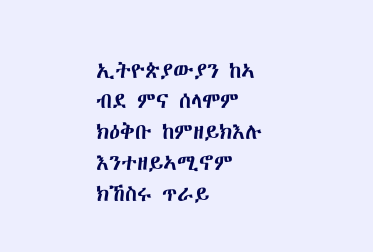ኢትዮጵያውያን ከኣ ብደ ምና ሰላሞም ክዕቅቡ ከምዘይክእሉ እንተዘይኣሚኖም ክኸስሩ ጥራይ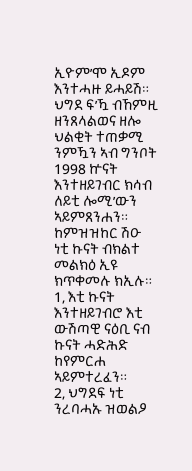ኢዮም’ሞ ኢዶም እንተሓዙ ይሓይሽ። ህግደ ፍ’ዃ ብኸምዚ ዘንጸላልወና ዘሎ ህልቂት ተጠቃሚ ንምዃን ኣብ ግንቦት 1998 ኵናት እንተዘይገብር ክሳብ ለይቲ ሎሚ’ውን ኣይምጸንሐን። ከምዝዝከር ሽዑ ነቲ ኩናት ብክልተ መልክዕ ኢዩ ክጥቀመሉ ክኢሉ።
1, እቲ ኩናት እንተዘይገብሮ እቲ ውሽጣዊ ናዕቢ ናብ ኩናት ሓድሕድ ከየምርሐ ኣይምተረፈን።
2, ህግደፍ ነቲ ንረባሓኡ ዝወልዖ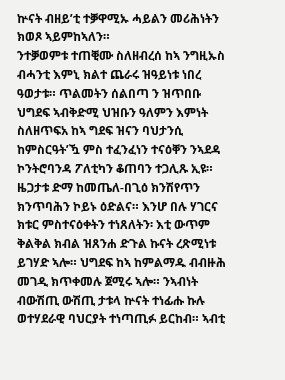ኵናት ብዘይ’ቲ ተቓዋሚኡ ሓይልን መሪሕነትን ክወጾ ኣይምከኣለን።
ንተቓወምቱ ተጠቒሙ ስለዘብረሰ ከኣ ንግዚኡስ ብሓንቲ እምኒ ክልተ ጨራሩ ዝዓይነቱ ነበረ ዓወታቱ። ጥልመትን ሰልበጣ ን ዝጥበቡ ህግደፍ ኣብቅድሚ ህዝቡን ዓለምን እምነት ስለዘጥፍአ ከኣ ግደፍ ዝናን ባህታንሲ ከምስርዓት’ዃ ምስ ተፈንፈነን ተናዕቐን ንኣደዳ ኮንትሮባንዳ ፖለቲካን ቆጠባን ተጋሊጹ ኢዩ። ዜጋታቱ ድማ ከመጤለ-በጊዕ ክንሽየጥን ክንጥባሕን ኮይኑ ዕድልና። እንሆ በሉ ሃገርና ክቱር ምስተናዕቀትን ተነጸለትን፡ እቲ ውጥም ቅልቅል ክብል ዝጸንሐ ድጉል ኩናት ረጽሚነቱ ይገሃድ ኣሎ። ህግደፍ ከኣ ከምልማዱ ብብዙሕ መገዲ ክጥቀመሉ ጀሚሩ ኣሎ። ንኣብነት ብውሽጢ ውሽጢ ታቱላ ኵናት ተነፊሑ ኩሉ ወተሃደራዊ ባህርያት ተነጣጢፉ ይርከብ። ኣብቲ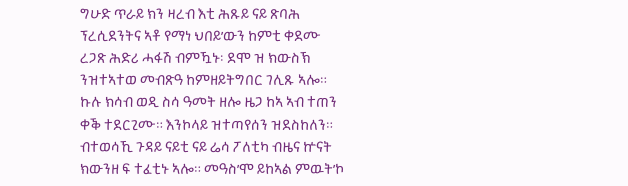ግሁድ ጥራይ ክን ዛረብ እቲ ሕጹይ ናይ ጽባሕ ፕረሲደንትና ኣቶ የማነ ህበይ’ውን ከምቲ ቀደሙ ረጋጽ ሕድሪ ሓፋሽ ብምዃኑ፡ ደሞ ዝ ክውስኽ ንዝተኣተወ መብጽዓ ከምዘይትግበር ገሊጹ ኣሎ። ኩሉ ክሳብ ወዲ ስሳ ዓመት ዘሎ ዜጋ ከኣ ኣብ ተጠን ቀቕ ተደርጊሙ። እንኮላይ ዝተጣየሰን ዝደስከለን። ብተወሳኺ ጉዳይ ናይቲ ናይ ሬሳ ፖለቲካ ብዜና ኵናት ክውንዘ ፍ ተፈቲኑ ኣሎ። መዓስ’ሞ ይከኣል ምዉት’ኮ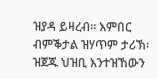ዝያዳ ይዛረብ። እምበር ብምቕታል ዝሃጥም ታሪኽ፡ ዝጀጁ ህዝቢ እንተዝኸውን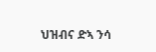ህዝብና ድኣ ንሳ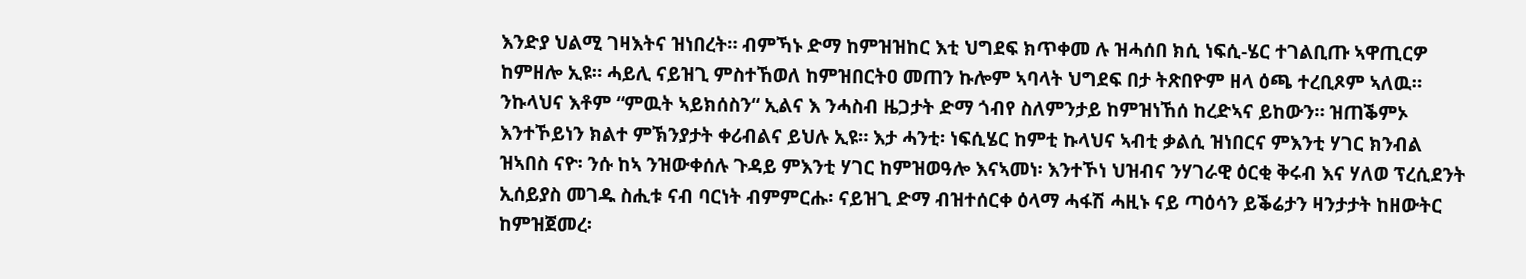እንድያ ህልሚ ገዛእትና ዝነበረት። ብምኻኑ ድማ ከምዝዝከር እቲ ህግደፍ ክጥቀመ ሉ ዝሓሰበ ክሲ ነፍሲ-ሄር ተገልቢጡ ኣዋጢርዎ ከምዘሎ ኢዩ። ሓይሊ ናይዝጊ ምስተኸወለ ከምዝበርትዐ መጠን ኩሎም ኣባላት ህግደፍ በታ ትጽበዮም ዘላ ዕጫ ተረቢጾም ኣለዉ። ንኩላህና እቶም “ምዉት ኣይክሰስን“ ኢልና እ ንሓስብ ዜጋታት ድማ ጎብየ ስለምንታይ ከምዝነኸሰ ከረድኣና ይከውን። ዝጠቕምኦ እንተኾይነን ክልተ ምኽንያታት ቀሪብልና ይህሉ ኢዩ። እታ ሓንቲ፡ ነፍሲሄር ከምቲ ኩላህና ኣብቲ ቃልሲ ዝነበርና ምእንቲ ሃገር ክንብል ዝኣበስ ናዮ፡ ንሱ ከኣ ንዝውቀሰሉ ጉዳይ ምእንቲ ሃገር ከምዝወዓሎ እናኣመነ፡ እንተኾነ ህዝብና ንሃገራዊ ዕርቂ ቅሩብ እና ሃለወ ፕረሲደንት ኢሰይያስ መገዱ ስሒቱ ናብ ባርነት ብምምርሑ፡ ናይዝጊ ድማ ብዝተሰርቀ ዕላማ ሓፋሽ ሓዚኑ ናይ ጣዕሳን ይቕሬታን ዛንታታት ከዘውትር ከምዝጀመረ፡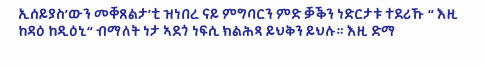ኢሰይያስ’ውን መቐጸልታ’ቲ ዝነበረ ናይ ምግባርን ምድ ቓቕን ነድርታቱ ተደሪኹ “ እዚ ከዳዕ ከዲዕኒ“ ብማለት ነታ ኣደጎ ነፍሲ ክልሕጻ ይህቅን ይህሉ። እዚ ድማ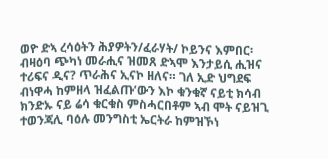ወዮ ድኣ ረሳዕትን ሕያዎትን/ፈራሃት/ ኮይንና እምበር፡ ብዛዕባ ጭካነ መራሒና ዝመጸ ድኣሞ እንታይሲ ሒዝና ተሪፍና ዲና? ጥራሕና ኢናኮ ዘለና። ገለ ኢድ ህግደፍ ብነዋሓ ከምዘላ ዝፈልጡ’ውን እኮ ቁንቁኛ ናይቲ ክሳብ ክንድኡ ናይ ሬሳ ቁርቁስ ምስሓርበቶም ኣብ ሞት ናይዝጊ ተወንጃሊ ባዕሉ መንግስቲ ኤርትራ ከምዝኾነ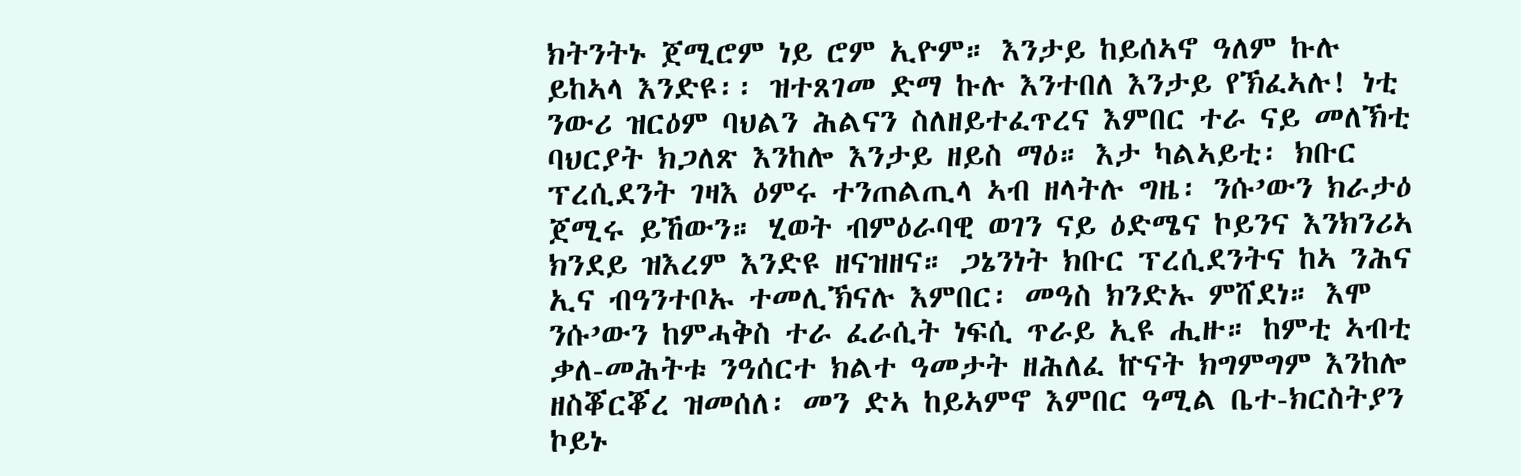ክትንትኑ ጀሚሮም ነይ ሮም ኢዮም። እንታይ ከይሰኣኖ ዓለም ኩሉ ይከኣላ እንድዩ፡፡ ዝተጸገመ ድማ ኩሉ እንተበለ እንታይ የኽፈኣሉ! ነቲ ንውሪ ዝርዕም ባህልን ሕልናን ስለዘይተፈጥረና እምበር ተራ ናይ መለኽቲ ባህርያት ክጋለጽ እንከሎ እንታይ ዘይስ ማዕ። እታ ካልኣይቲ፡ ክቡር ፕረሲደንት ገዛእ ዕምሩ ተንጠልጢላ ኣብ ዘላትሉ ግዜ፡ ንሱ’ውን ክራታዕ ጀሚሩ ይኸውን። ሂወት ብምዕራባዊ ወገን ናይ ዕድሜና ኮይንና እንክንሪኣ ክንደይ ዝእረም እንድዩ ዘናዝዘና። ጋኔንነት ክቡር ፕረሲደንትና ከኣ ንሕና ኢና ብዓንተቦኡ ተመሊኽናሉ እምበር፡ መዓስ ክንድኡ ምሸደነ። እሞ ንሱ’ውን ከምሓቅስ ተራ ፈራሲት ነፍሲ ጥራይ ኢዩ ሒዙ። ከምቲ ኣብቲ ቃለ-መሕትቱ ንዓሰርተ ክልተ ዓመታት ዘሕለፈ ኵናት ክግምግም እንከሎ ዘስቖርቖረ ዝመሰለ፡ መን ድኣ ከይኣምኖ እምበር ዓሚል ቤተ-ክርስትያን ኮይኑ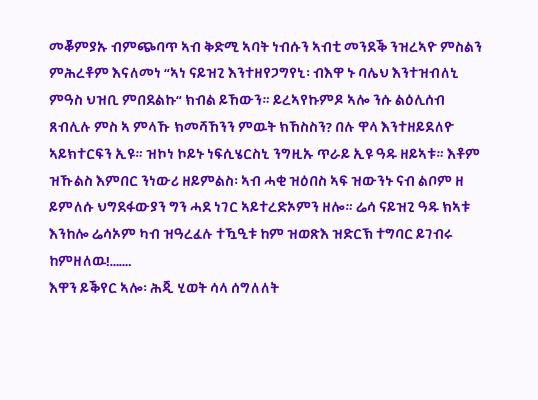መቖምያኡ ብምጭባጥ ኣብ ቅድሚ ኣባት ነብሱን ኣብቲ መንደቕ ንዝረኣዮ ምስልን ምሕረቶም እናለመነ “ኣነ ናይዝጊ እንተዘየጋግየኒ፡ ብእዋ ኑ ባሌህ እንተዝብለኒ ምዓስ ህዝቢ ምበደልኩ“ ክብል ይኸውን። ይረኣየኩምዶ ኣሎ ንሱ ልዕሊሰብ ጸብሊሉ ምስ ኣ ምላኹ ክመሻኸንን ምዉት ክኸስስን? በሉ ዋላ እንተዘይደለዮ ኣይክተርፍን ኢዩ። ዝኮነ ኮይኑ ነፍሲሄርስኒ ንግዚኡ ጥራይ ኢዩ ዓዱ ዘይኣቱ። እቶም ዝኹልስ እምበር ንነውሪ ዘይምልስ፡ ኣብ ሓቂ ዝዕበስ ኣፍ ዝውንኑ ናብ ልቦም ዘ ይምለሱ ህግደፋውያን ግን ሓደ ነገር ኣይተረድኦምን ዘሎ። ሬሳ ናይዝጊ ዓዱ ክኣቱ እንከሎ ሬሳኦም ካብ ዝዓረፈሉ ተዃዒቱ ከም ዝወጽእ ዝድርኽ ተግባር ይገብሩ ከምዘለዉ!…….
እዋን ይቕየር ኣሎ፡ ሕጂ ሂወት ሳላ ሰግለለት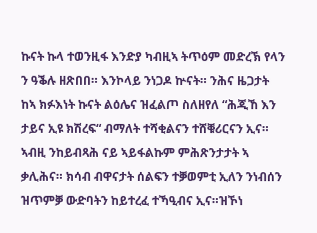ኩናት ኩላ ተወንዚፋ እንድያ ካብዚኣ ትጥዕም መድረኽ የላን ን ዓቕሉ ዘጽበበ። እንኮላይ ንነጋዶ ኵናት። ንሕና ዜጋታት ከኣ ክፉእነት ኩናት ልዕሌና ዝፈልጦ ስለዘየለ “ሕጂኸ እን ታይና ኢዩ ክሽረፍ“ ብማለት ተሻቂልናን ተሸቑሪርናን ኢና። ኣብዚ ንከይብጻሕ ናይ ኣይፋልኩም ምሕጽንታታት ኣ ቃሊሕና። ክሳብ ብዋናታት ሰልፍን ተቓወምቲ ኢለን ንነብሰን ዝጥምቓ ውድባትን ከይተረፈ ተኻዒብና ኢና።ዝኾነ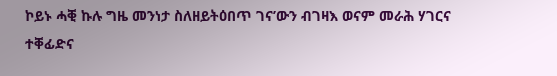ኮይኑ ሓቒ ኩሉ ግዜ መንነታ ስለዘይትዕበጥ ገና’ውን ብገዛእ ወናም መራሕ ሃገርና ተቐፊድና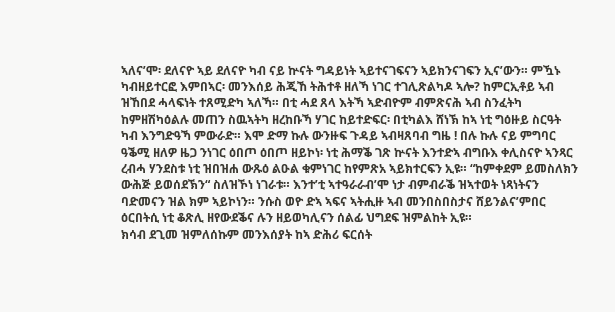ኣለና’ሞ፡ ደለናዮ ኣይ ደለናዮ ካብ ናይ ኵናት ግዳይነት ኣይተናገፍናን ኣይክንናገፍን ኢና’ውን። ምዃኑ ካብዘይተርፎ እምበኣር፡ መንእሰይ ሕጂኸ ትሕተቶ ዘለኻ ነገር ተገሊጽልካዶ ኣሎ? ከምርኢቶይ ኣብ ዝኸበደ ሓላፍነት ተጸሚድካ ኣለኻ። በቲ ሓደ ጸላ እትኻ ኣድብዮም ብምጽናሕ ኣብ ስንፈትካ ከምዘሽካዕልሉ መጠን ስዉኣትካ ዘረከቡኻ ሃገር ከይተድፍር፡ በቲካልእ ሸነኽ ከኣ ነቲ ግዕዙይ ስርዓት ካብ እንግድዓኻ ምውራድ። እሞ ድማ ኩሉ ውንዙፍ ጉዳይ ኣብዛጸባብ ግዜ ! በሉ ኩሉ ናይ ምግባር ዓቕሚ ዘለዎ ዜጋ ንነገር ዕበጦ ዕበጦ ዘይኮነ፡ ነቲ ሕማቕ ገጽ ኵናት እንተድኣ ብግቡእ ቀሊስናዮ ኣንጻር ረብሓ ሃንደስቱ ነቲ ዝበዝሐ ውጹዕ ልዑል ቁምነገር ከየምጽአ ኣይክተርፍን ኢዩ። “ከምቀደም ይመስለክን ውሕጅ ይወሰደኽን“ ስለዝኾነ ነገራቱ። እንተ’ቲ ኣተዓራራብ’ሞ ነታ ብምብራቕ ዝኣተወት ነጻነትናን ባድመናን ዝል ክም ኣይኮነን። ንሱስ ወዮ ድኣ ኣፍና ኣትሒዙ ኣብ መንበስበስታና ሸይንልና’ምበር ዕርበትሲ ነቲ ቆጽሊ ዘየውደቕና ሉን ዘይወካሊናን ሰልፊ ህግደፍ ዝምልከት ኢዩ።
ክሳብ ደጊመ ዝምለሰኩም መንእሰያት ከኣ ድሕሪ ፍርሰት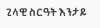ጊላዊ ስርዓት እንታይ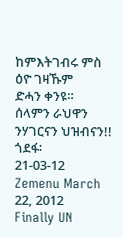ከምእትገብሩ ምስ ዕዮ ገዛኹም
ድሓን ቀንዩ።
ሰላምን ራህዋን ንሃገርናን ህዝብናን!!
ጎደፋ፡
21-03-12
Zemenu March 22, 2012
Finally UN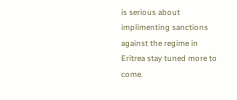is serious about implimenting sanctions against the regime in Eritrea stay tuned more to come.